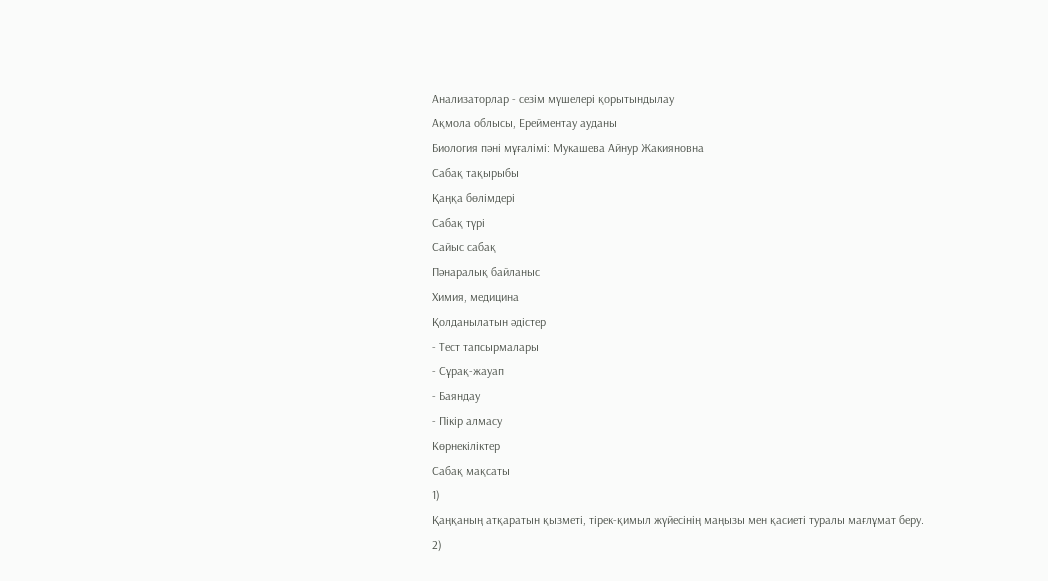Анализаторлар - сезім мүшелері қорытындылау
Ақмола облысы, Ерейментау ауданы
Биология пәні мұғалімі: Мукашева Айнур Жакияновна
Сабақ тақырыбы
Қаңқа бөлімдері
Сабақ түрі
Сайыс сабақ
Пәнаралық байланыс
Химия, медицина
Қолданылатын әдістер
- Тест тапсырмалары
- Сұрақ-жауап
- Баяндау
- Пікір алмасу
Көрнекіліктер
Сабақ мақсаты
1)
Қаңқаның атқаратын қызметі, тірек-қимыл жүйесінің маңызы мен қасиеті туралы мағлұмат беру.
2)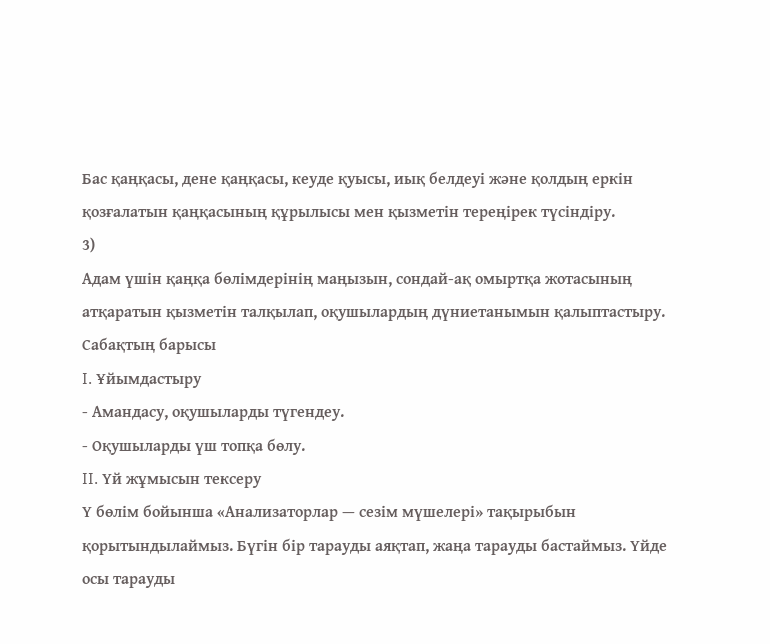Бас қаңқасы, дене қаңқасы, кеуде қуысы, иық белдеуі және қолдың еркін қозғалатын қаңқасының құрылысы мен қызметін тереңірек түсіндіру.
3)
Адам үшін қаңқа бөлімдерінің маңызын, сондай-ақ омыртқа жотасының атқаратын қызметін талқылап, оқушылардың дүниетанымын қалыптастыру.
Сабақтың барысы
I. Ұйымдастыру
- Амандасу, оқушыларды түгендеу.
- Оқушыларды үш топқа бөлу.
II. Үй жұмысын тексеру
Ү бөлім бойынша «Анализаторлар — сезім мүшелері» тақырыбын қорытындылаймыз. Бүгін бір тарауды аяқтап, жаңа тарауды бастаймыз. Үйде осы тарауды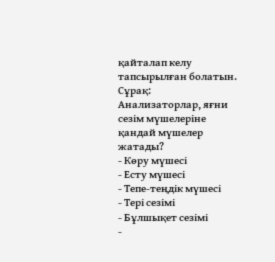қайталап келу тапсырылған болатын.
Сұрақ:
Анализаторлар, яғни сезім мүшелеріне қандай мүшелер жатады?
- Көру мүшесі
- Есту мүшесі
- Тепе-теңдік мүшесі
- Тері сезімі
- Бұлшықет сезімі
-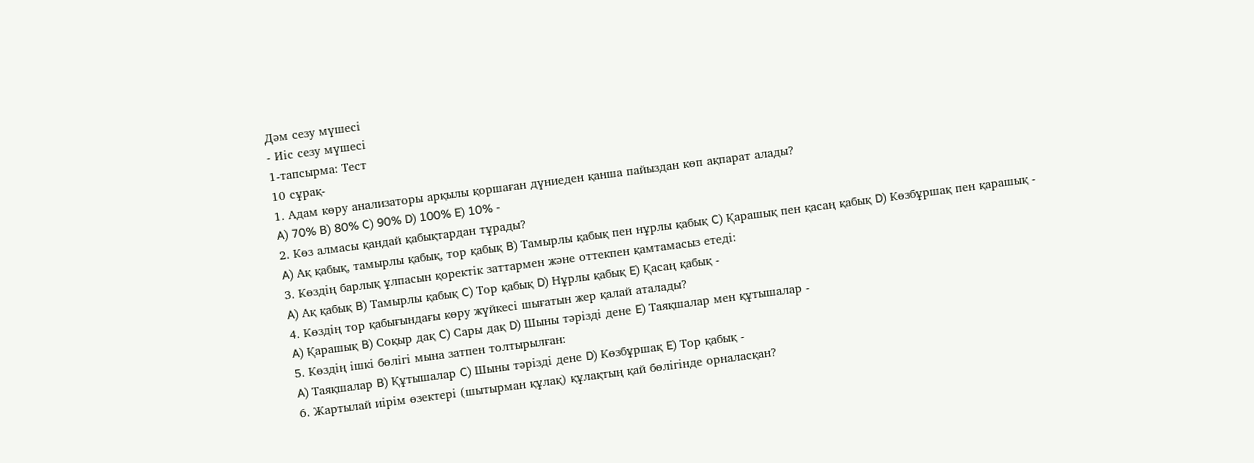Дәм сезу мүшесі
- Иіс сезу мүшесі
1-тапсырма: Тест
10 сұрақ-
1. Адам көру анализаторы арқылы қоршаған дүниеден қанша пайыздан көп ақпарат алады?
A) 70% B) 80% C) 90% D) 100% E) 10% -
2. Көз алмасы қандай қабықтардан тұрады?
A) Ақ қабық, тамырлы қабық, тор қабық B) Тамырлы қабық пен нұрлы қабық C) Қарашық пен қасаң қабық D) Көзбұршақ пен қарашық -
3. Көздің барлық ұлпасын қоректік заттармен және оттекпен қамтамасыз етеді:
A) Ақ қабық B) Тамырлы қабық C) Тор қабық D) Нұрлы қабық E) Қасаң қабық -
4. Көздің тор қабығындағы көру жүйкесі шығатын жер қалай аталады?
A) Қарашық B) Соқыр дақ C) Сары дақ D) Шыны тәрізді дене E) Таяқшалар мен құтышалар -
5. Көздің ішкі бөлігі мына затпен толтырылған:
A) Таяқшалар B) Құтышалар C) Шыны тәрізді дене D) Көзбұршақ E) Тор қабық -
6. Жартылай иірім өзектері (шытырман құлақ) құлақтың қай бөлігінде орналасқан?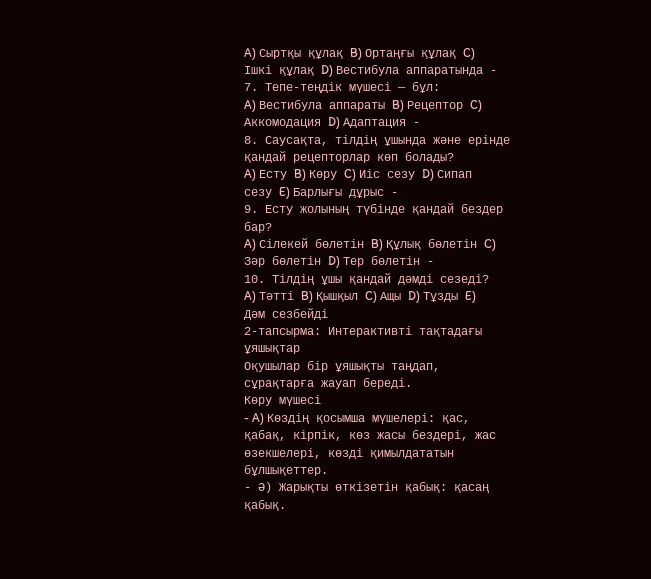A) Сыртқы құлақ B) Ортаңғы құлақ C) Ішкі құлақ D) Вестибула аппаратында -
7. Тепе-теңдік мүшесі — бұл:
A) Вестибула аппараты B) Рецептор C) Аккомодация D) Адаптация -
8. Саусақта, тілдің ұшында және ерінде қандай рецепторлар көп болады?
A) Есту B) Көру C) Иіс сезу D) Сипап сезу E) Барлығы дұрыс -
9. Есту жолының түбінде қандай бездер бар?
A) Сілекей бөлетін B) Құлық бөлетін C) Зәр бөлетін D) Тер бөлетін -
10. Тілдің ұшы қандай дәмді сезеді?
A) Тәтті B) Қышқыл C) Ащы D) Тұзды E) Дәм сезбейді
2-тапсырма: Интерактивті тақтадағы ұяшықтар
Оқушылар бір ұяшықты таңдап, сұрақтарға жауап береді.
Көру мүшесі
- A) Көздің қосымша мүшелері: қас, қабақ, кірпік, көз жасы бездері, жас өзекшелері, көзді қимылдататын бұлшықеттер.
- Ә) Жарықты өткізетін қабық: қасаң қабық.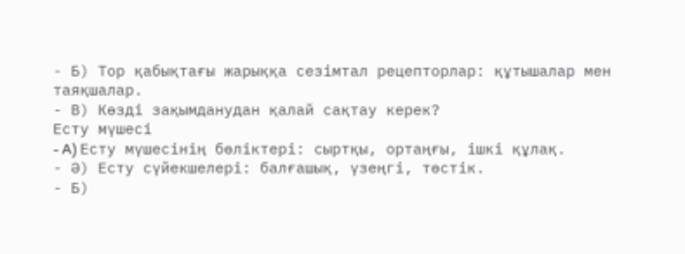- Б) Тор қабықтағы жарыққа сезімтал рецепторлар: құтышалар мен таяқшалар.
- В) Көзді зақымданудан қалай сақтау керек?
Есту мүшесі
- A) Есту мүшесінің бөліктері: сыртқы, ортаңғы, ішкі құлақ.
- Ә) Есту сүйекшелері: балғашық, үзеңгі, төстік.
- Б)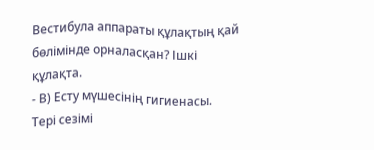Вестибула аппараты құлақтың қай бөлімінде орналасқан? Ішкі құлақта.
- В) Есту мүшесінің гигиенасы.
Тері сезімі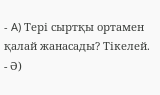- A) Тері сыртқы ортамен қалай жанасады? Тікелей.
- Ә)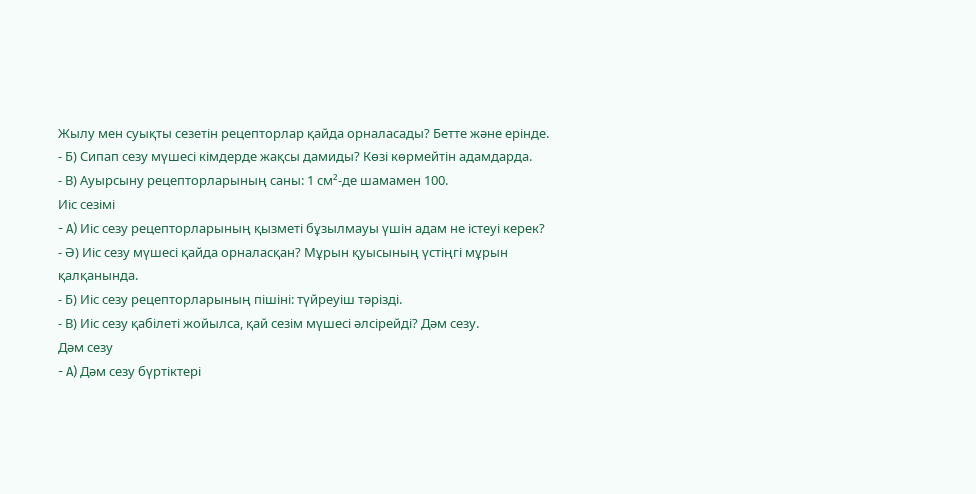Жылу мен суықты сезетін рецепторлар қайда орналасады? Бетте және ерінде.
- Б) Сипап сезу мүшесі кімдерде жақсы дамиды? Көзі көрмейтін адамдарда.
- В) Ауырсыну рецепторларының саны: 1 см²-де шамамен 100.
Иіс сезімі
- A) Иіс сезу рецепторларының қызметі бұзылмауы үшін адам не істеуі керек?
- Ә) Иіс сезу мүшесі қайда орналасқан? Мұрын қуысының үстіңгі мұрын қалқанында.
- Б) Иіс сезу рецепторларының пішіні: түйреуіш тәрізді.
- В) Иіс сезу қабілеті жойылса, қай сезім мүшесі әлсірейді? Дәм сезу.
Дәм сезу
- A) Дәм сезу бүртіктері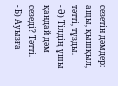сезетін дәмдер: ащы, қышқыл, тәтті, тұзды.
- Ә) Тілдің ұшы қандай дәм сезеді? Тәтті.
- Б) Ауызға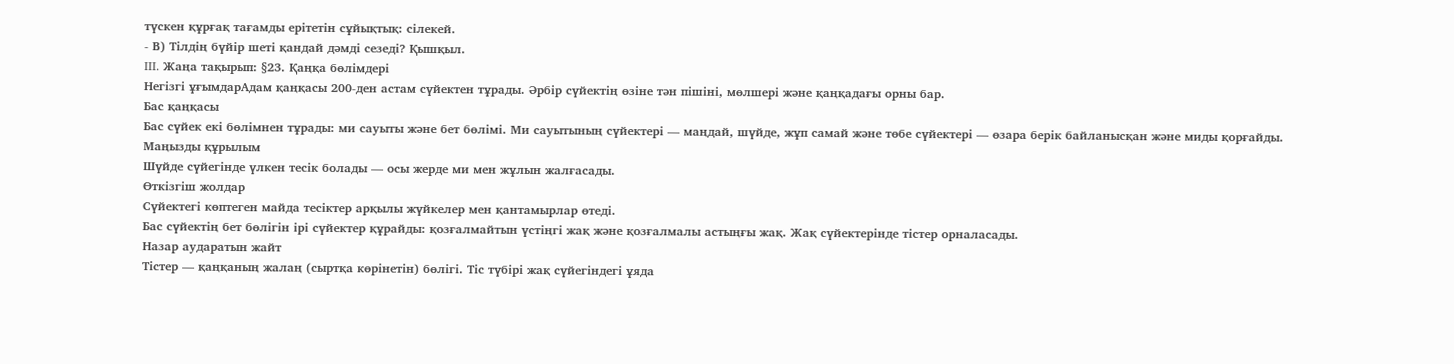түскен құрғақ тағамды ерітетін сұйықтық: сілекей.
- В) Тілдің бүйір шеті қандай дәмді сезеді? Қышқыл.
III. Жаңа тақырып: §23. Қаңқа бөлімдері
Негізгі ұғымдарАдам қаңқасы 200-ден астам сүйектен тұрады. Әрбір сүйектің өзіне тән пішіні, мөлшері және қаңқадағы орны бар.
Бас қаңқасы
Бас сүйек екі бөлімнен тұрады: ми сауыты және бет бөлімі. Ми сауытының сүйектері — маңдай, шүйде, жұп самай және төбе сүйектері — өзара берік байланысқан және миды қорғайды.
Маңызды құрылым
Шүйде сүйегінде үлкен тесік болады — осы жерде ми мен жұлын жалғасады.
Өткізгіш жолдар
Сүйектегі көптеген майда тесіктер арқылы жүйкелер мен қантамырлар өтеді.
Бас сүйектің бет бөлігін ірі сүйектер құрайды: қозғалмайтын үстіңгі жақ және қозғалмалы астыңғы жақ. Жақ сүйектерінде тістер орналасады.
Назар аударатын жайт
Тістер — қаңқаның жалаң (сыртқа көрінетін) бөлігі. Тіс түбірі жақ сүйегіндегі ұяда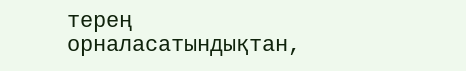терең орналасатындықтан,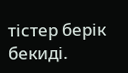тістер берік бекиді.